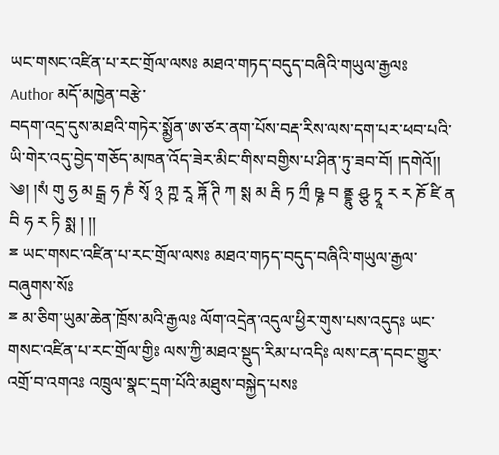ཡང་གསང་འཛིན་པ་རང་གྲོལ་ལསཿ མཐའ་གཏད་བདུད་བཞིའི་གཡུལ་རྒྱལཿ
Author མདོ་མཁྱེན་བརྩེ་
བདག་འདྲ་དུས་མཐའི་གཏེར་སྨྱོན་ཨ་ཙར་ནག་པོས་བརྡ་རིས་ལས་དག་པར་ཕབ་པའི་ཡི་གེར་འདུ་བྱེད་གཅོད་མཁན་འོད་ཟེར་མིང་གིས་བགྱིས་པ་ཤིན་ཏུ་ཟབ་བོ། །དགེའོ།།
༄། །སཾ གུ ཧྱ མ ངྒྲ ཧ ཎཾ སྭོ ྅ ཀྵ རཱ ཏྐོ ཊི ཀ སྶ མ རྦི ཏ ཀྲྀ ཥྞ བ ནྡྷུ ཤྩ ཏྭཱ ར ར ཎོ ཛི ན བི ཧ ར ཏི སྨ ། །།
ྈ ཡང་གསང་འཛིན་པ་རང་གྲོལ་ལསཿ མཐའ་གཏད་བདུད་བཞིའི་གཡུལ་རྒྱལ་བཞུགས་སོཿ
ྈ མ་ཅིག་ཡུམ་ཆེན་ཁྲོས་མའི་རྒྱལཿ ལོག་འདྲེན་འདུལ་ཕྱིར་གུས་པས་འདུདཿ ཡང་གསང་འཛིན་པ་རང་གྲོལ་གྱིཿ ལས་ཀྱི་མཐའ་སྡུད་རིམ་པ་འདིཿ ལས་ངན་དབང་གྱུར་འགྲོ་བ་འགའཿ འཁྲུལ་སྣང་དྲག་པོའི་མཐུས་བསྐྱེད་པསཿ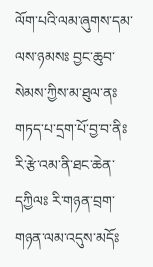ལོག་པའི་ལམ་ཞུགས་དམ་ལས་ཉམསཿ བྱང་ཆུབ་སེམས་ཀྱིས་མ་ཐུལ་ནཿ གཏད་པ་དྲག་པོ་བྱ་བ་ནིཿ རི་རྩེ་འམ་ནི་ཐང་ཆེན་དཀྱིལཿ རི་གཉན་བྲག་གཉན་ལམ་འདུས་མདོཿ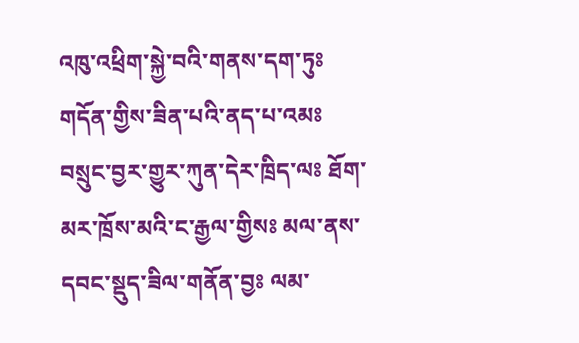འཁུ་འཕྲིག་སྐྱེ་བའི་གནས་དག་ཏུཿ གདོན་གྱིས་ཟིན་པའི་ནད་པ་འམཿ བསྲུང་བྱར་གྱུར་ཀུན་དེར་ཁྲིད་ལཿ ཐོག་མར་ཁྲོས་མའི་ང་རྒྱལ་གྱིསཿ མལ་ནས་དབང་སྡུད་ཟིལ་གནོན་བྱཿ ལམ་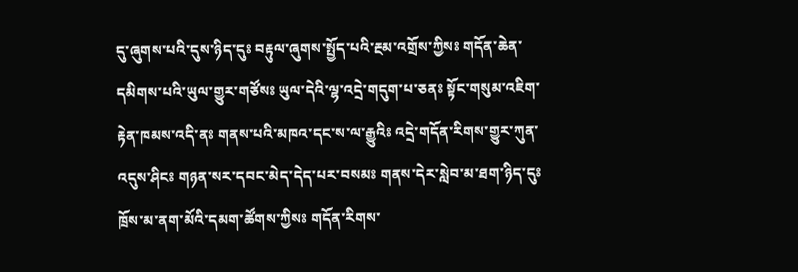དུ་ཞུགས་པའི་དུས་ཉིད་དུཿ བརྟུལ་ཞུགས་སྤྱོད་པའི་རྔམ་འགྲོས་ཀྱིསཿ གདོན་ཆེན་དམིགས་པའི་ཡུལ་གྱུར་གཙོསཿ ཡུལ་དེའི་ལྷ་འདྲེ་གདུག་པ་ཅནཿ སྟོང་གསུམ་འཇིག་རྟེན་ཁམས་འདི་ནཿ གནས་པའི་མཁའ་དང་ས་ལ་རྒྱུའིཿ འདྲེ་གདོན་རིགས་གྱུར་ཀུན་འདུས་ཤིངཿ གཉན་སར་དབང་མེད་དེད་པར་བསམཿ གནས་དེར་སླེབ་མ་ཐག་ཉིད་དུཿ ཁྲོས་མ་ནག་མོའི་དམག་ཚོགས་ཀྱིསཿ གདོན་རིགས་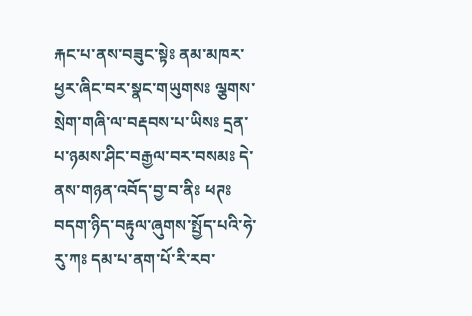རྐང་པ་ནས་བཟུང་སྟེཿ ནམ་མཁར་ཕྱར་ཞིང་བར་སྣང་གཡུགསཿ ལྕགས་སྲེག་གཞི་ལ་བརྡབས་པ་ཡིསཿ དྲན་པ་ཉམས་ཤིང་བརྒྱལ་བར་བསམཿ དེ་ནས་གཉན་འབོད་བྱ་བ་ནིཿ ཕཊཿ བདག་ཉིད་བརྟུལ་ཞུགས་སྤྱོད་པའི་ཧེ་རུ་ཀཿ དམ་པ་ནག་པོ་རི་རབ་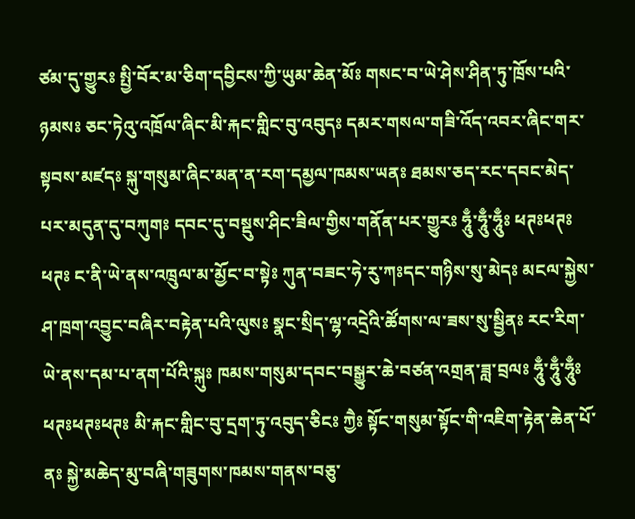ཙམ་དུ་གྱུརཿ སྤྱི་བོར་མ་ཅིག་དབྱིངས་ཀྱི་ཡུམ་ཆེན་མོཿ གསང་བ་ཡེ་ཤེས་ཤིན་ཏུ་ཁྲོས་པའི་ཉམསཿ ཅང་ཏེའུ་འཁྲོལ་ཞིང་མི་རྐང་གླིང་བུ་འབུདཿ དམར་གསལ་གཟི་འོད་འབར་ཞིང་གར་སྟབས་མཛདཿ སྐུ་གསུམ་ཞིང་མན་ན་རག་དམྱལ་ཁམས་ཡནཿ ཐམས་ཅད་རང་དབང་མེད་པར་མདུན་དུ་བཀུགཿ དབང་དུ་བསྡུས་ཤིང་ཟིལ་གྱིས་གནོན་པར་གྱུརཿ ཧཱུྃ་ཧཱུྃ་ཧཱུྃཿ ཕཊཿཕཊཿཕཊཿ ང་ནི་ཡེ་ནས་འཁྲུལ་མ་མྱོང་བ་སྟེཿ ཀུན་བཟང་ཧེ་རུ་ཀཿདང་གཉིས་སུ་མེདཿ མངལ་སྐྱེས་ཤ་ཁྲག་འབྱུང་བཞིར་བརྟེན་པའི་ལུསཿ སྣང་སྲིད་ལྷ་འདྲེའི་ཚོགས་ལ་ཟས་སུ་སྦྱིནཿ རང་རིག་ཡེ་ནས་དམ་པ་ནག་པོའི་སྐུཿ ཁམས་གསུམ་དབང་བསྒྱུར་ཆེ་བཙན་འགྲན་ཟླ་བྲལཿ ཧཱུྃ་ཧཱུྃ་ཧཱུྃཿ ཕཊཿཕཊཿཕཊཿ མི་རྐང་གླིང་བུ་དྲག་ཏུ་འབུད་ཅིངཿ ཀྱཻཿ སྟོང་གསུམ་སྟོང་གི་འཇིག་རྟེན་ཆེན་པོ་ནཿ སྐྱེ་མཆེད་མུ་བཞི་གཟུགས་ཁམས་གནས་བཅུ་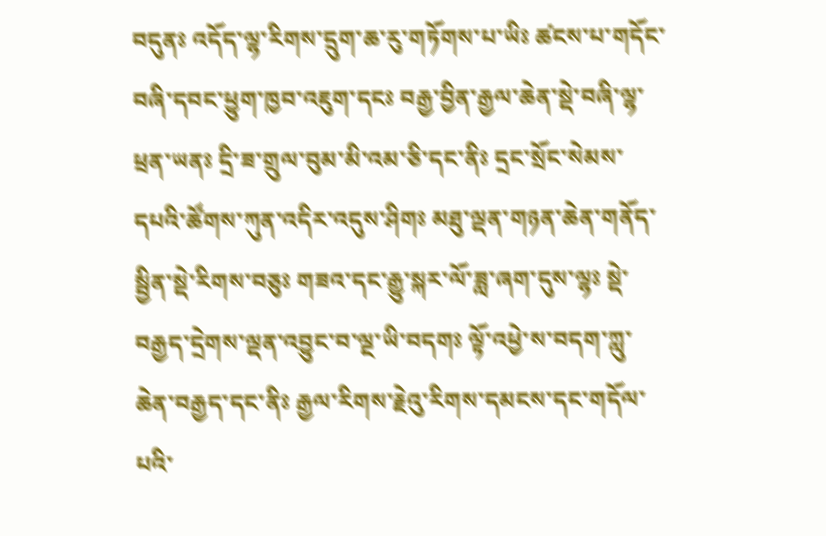བདུནཿ འདོད་ལྷ་རིགས་དྲུག་ཆ་རུ་གཏོགས་པ་ཡིཿ ཚངས་པ་གདོང་བཞི་དབང་ཕྱུག་ཁྱབ་འཇུག་དངཿ བརྒྱ་བྱིན་རྒྱལ་ཆེན་སྡེ་བཞི་ལྷ་ཕྲན་ཡནཿ དྲི་ཟ་གྲུལ་བུམ་མི་འམ་ཅི་དང་ནིཿ དྲང་སྲོང་སེམས་དཔའི་ཚོགས་ཀུན་འདིར་འདུས་ཤིགཿ མཐུ་ལྡན་གཉན་ཆེན་གནོད་སྦྱིན་སྡེ་རིགས་བཅུཿ གཟའ་དང་རྒྱུ་སྐར་ལོ་ཟླ་ཞག་དུས་ལྷཿ སྡེ་བརྒྱད་དྲེགས་ལྡན་འབྱུང་བ་ལྔ་ཡི་བདགཿ ལྟོ་འཕྱེ་ས་བདག་ཀླུ་ཆེན་བརྒྱད་དང་ནིཿ རྒྱལ་རིགས་རྗེའུ་རིགས་དམངས་དང་གདོལ་པའི་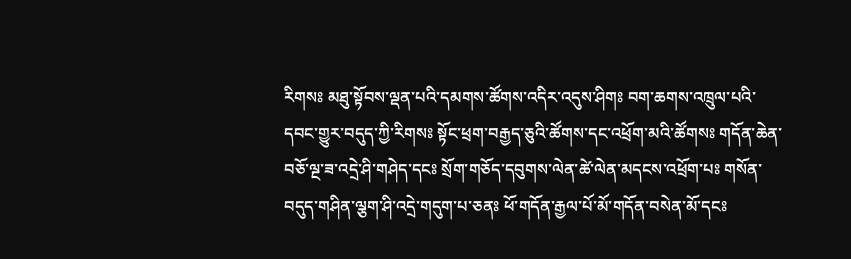རིགསཿ མཐུ་སྟོབས་ལྡན་པའི་དམགས་ཚོགས་འདིར་འདུས་ཤིགཿ བག་ཆགས་འཁྲུལ་པའི་དབང་གྱུར་བདུད་ཀྱི་རིགསཿ སྟོང་ཕྲག་བརྒྱད་ཅུའི་ཚོགས་དང་འཕྲོག་མའི་ཚོགསཿ གདོན་ཆེན་བཅོ་ལྔ་ཟ་འདྲེ་ཤི་གཤེད་དངཿ སྲོག་གཅོད་དབུགས་ལེན་ཚེ་ལེན་མདངས་འཕྲོག་པཿ གསོན་བདུད་གཤིན་ལྕག་ཤི་འདྲེ་གདུག་པ་ཅནཿ ཕོ་གདོན་རྒྱལ་པོ་མོ་གདོན་བསེན་མོ་དངཿ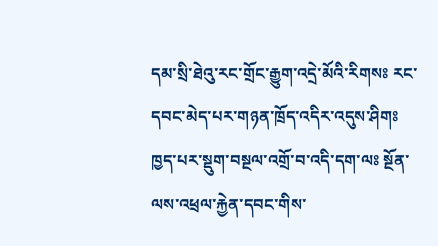དམ་སྲི་ཐེའུ་རང་གྲོང་རྒྱུག་འདྲེ་མོའི་རིགསཿ རང་དབང་མེད་པར་གཉན་ཁྲོད་འདིར་འདུས་ཤིགཿ ཁྱད་པར་སྡུག་བསྔལ་འགྲོ་བ་འདི་དག་ལཿ སྔོན་ལས་འཕྲལ་རྐྱེན་དབང་གིས་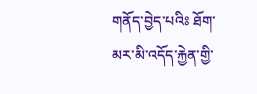གནོད་བྱེད་པའིཿ ཐོག་མར་མི་འདོད་རྐྱེན་གྱི་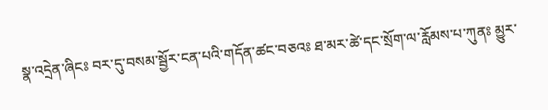སྣ་འདྲེན་ཞིངཿ བར་དུ་བསམ་སྦྱོར་ངན་པའི་གདོན་ཚང་བཅའཿ ཐ་མར་ཚེ་དང་སྲོག་ལ་རློམས་པ་ཀུནཿ མྱུར་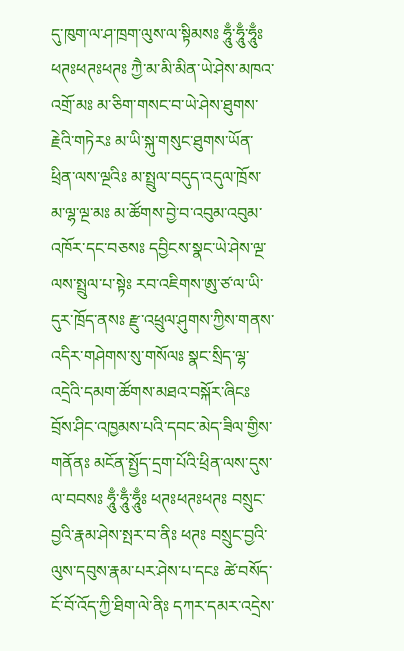དུ་ཁུག་ལ་ཤ་ཁྲག་ལུས་ལ་སྟིམསཿ ཧཱུྃ་ཧཱུྃ་ཧཱུྃཿ ཕཊཿཕཊཿཕཊཿ ཀྱཻ་མ་མི་མིན་ཡེ་ཤེས་མཁའ་འགྲོ་མཿ མ་ཅིག་གསང་བ་ཡེ་ཤེས་ཐུགས་རྗེའི་གཏེརཿ མ་ཡི་སྐུ་གསུང་ཐུགས་ཡོན་ཕྲིན་ལས་ལྔའིཿ མ་སྤྲུལ་བདུད་འདུལ་ཁྲོས་མ་ལྷ་ལྔ་མཿ མ་ཚོགས་བྱེ་བ་འབུམ་འབུམ་འཁོར་དང་བཅསཿ དབྱིངས་སྣང་ཡེ་ཤེས་ལྔ་ལས་སྤྲུལ་པ་སྟེཿ རབ་འཇིགས་ཨུ་ཙ་ལ་ཡི་དུར་ཁྲོད་ནསཿ རྫུ་འཕྲུལ་ཤུགས་ཀྱིས་གནས་འདིར་གཤེགས་སུ་གསོལཿ སྣང་སྲིད་ལྷ་འདྲེའི་དམག་ཚོགས་མཐའ་བསྐོར་ཞིངཿ བྲོས་ཤིང་འཁྱམས་པའི་དབང་མེད་ཟིལ་གྱིས་གནོནཿ མངོན་སྤྱོད་དྲག་པོའི་ཕྲིན་ལས་དུས་ལ་བབསཿ ཧཱུྃ་ཧཱུྃ་ཧཱུྃཿ ཕཊཿཕཊཿཕཊཿ བསྲུང་བྱའི་རྣམ་ཤེས་སྤར་བ་ནིཿ ཕཊཿ བསྲུང་བྱའི་ལུས་དབུས་རྣམ་པར་ཤེས་པ་དངཿ ཚེ་བསོད་ངོ་བོ་འོད་ཀྱི་ཐིག་ལེ་ནིཿ དཀར་དམར་འདྲེས་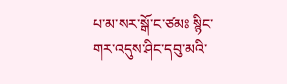པ་མ་སར་སྒོ་ང་ཙམཿ སྙིང་གར་འདུས་ཤིང་དབུ་མའི་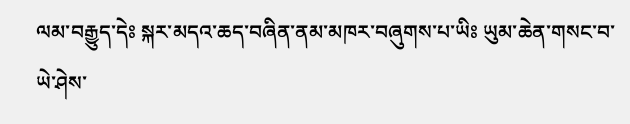ལམ་བརྒྱུད་དེཿ སྐར་མདའ་ཆད་བཞིན་ནམ་མཁར་བཞུགས་པ་ཡིཿ ཡུམ་ཆེན་གསང་བ་ཡེ་ཤེས་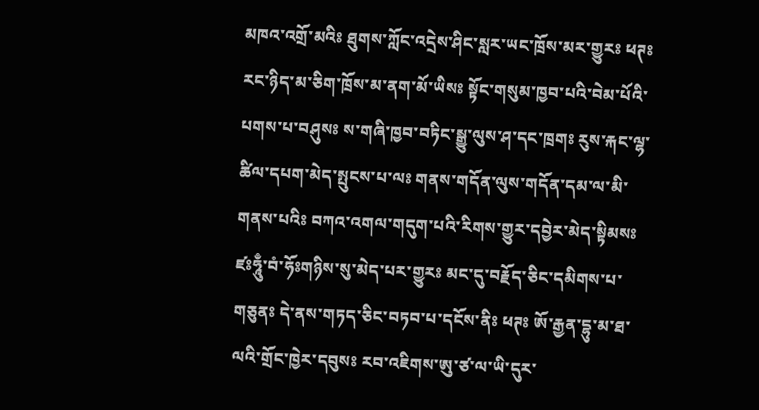མཁའ་འགྲོ་མའིཿ ཐུགས་ཀློང་འདྲེས་ཤིང་སླར་ཡང་ཁྲོས་མར་གྱུརཿ ཕཊཿ རང་ཉིད་མ་ཅིག་ཁྲོས་མ་ནག་མོ་ཡིསཿ སྟོང་གསུམ་ཁྱབ་པའི་བེམ་པོའི་པགས་པ་བཤུསཿ ས་གཞི་ཁྱབ་བཏིང་སྒྱུ་ལུས་ཤ་དང་ཁྲགཿ རུས་རྐང་ལྷ་ཚིལ་དཔག་མེད་སྤུངས་པ་ལཿ གནས་གདོན་ལུས་གདོན་དམ་ལ་མི་གནས་པའིཿ བཀའ་འགལ་གདུག་པའི་རིགས་གྱུར་དབྱེར་མེད་སྟིམསཿ ཛཿཧཱུྃ་བཾ་ཧོཿགཉིས་སུ་མེད་པར་གྱུརཿ མང་དུ་བརྗོད་ཅིང་དམིགས་པ་གཅུནཿ དེ་ནས་གཏད་ཅིང་བཏབ་པ་དངོས་ནིཿ ཕཊཿ ཨོ་རྒྱན་དྷུ་མ་ཐ་ལའི་གྲོང་ཁྱེར་དབུསཿ རབ་འཇིགས་ཨུ་ཙ་ལ་ཡི་དུར་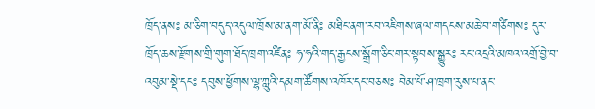ཁྲོད་ནསཿ མ་ཅིག་བདུད་འདུལ་ཁྲོས་མ་ནག་མོ་ནིཿ མཐིང་ནག་རབ་འཇིགས་ཞལ་གདངས་མཆེ་བ་གཙིགསཿ དུར་ཁྲོད་ཆས་རྫོགས་གྲི་གུག་ཐོད་ཁྲག་འཛིནཿ ཧ་ཧའི་གད་རྒྱངས་སྒྲོག་ཅིང་གར་སྟབས་སྒྱུརཿ རང་འདྲའི་མཁའ་འགྲོ་བྱེ་བ་འབུམ་སྡེ་དངཿ དབུས་ཕྱོགས་ལྷ་ཀླུའི་དམག་ཚོགས་འཁོར་དང་བཅསཿ བེམ་པོ་ཤ་ཁྲག་རུས་པ་ནང་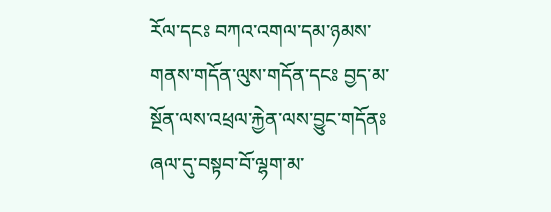རོལ་དངཿ བཀའ་འགལ་དམ་ཉམས་གནས་གདོན་ལུས་གདོན་དངཿ བྱད་མ་སྔོན་ལས་འཕྲལ་རྐྱེན་ལས་བྱུང་གདོནཿ ཞལ་དུ་བསྟབ་བོ་ལྷག་མ་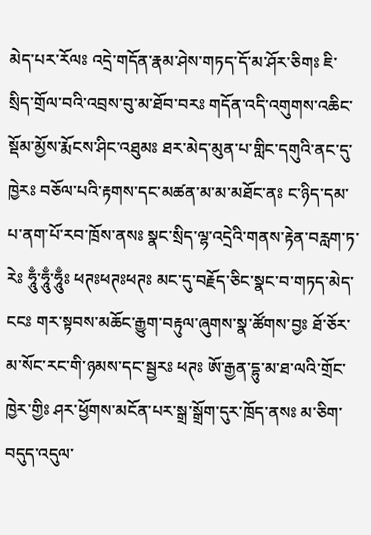མེད་པར་རོལཿ འདྲེ་གདོན་རྣམ་ཤེས་གཏད་དོ་མ་ཤོར་ཅིགཿ ཇི་སྲིད་གྲོལ་བའི་འབྲས་བུ་མ་ཐོབ་བརཿ གདོན་འདི་འགུགས་འཆིང་སྡོམ་མྱོས་རྨོངས་ཤིང་འཐུམཿ ཐར་མེད་མུན་པ་གླིང་དགུའི་ནང་དུ་ཁྱེརཿ བཅོལ་པའི་རྟགས་དང་མཚན་མ་མ་མཐོང་ནཿ ང་ཉིད་དམ་པ་ནག་པོ་རབ་ཁྲོས་ནསཿ སྣང་སྲིད་ལྷ་འདྲེའི་གནས་རྟེན་བརླག་ཏ་རེཿ ཧཱུྃ་ཧཱུྃ་ཧཱུྃཿ ཕཊཿཕཊཿཕཊཿ མང་དུ་བརྗོད་ཅིང་སྣང་བ་གཏད་མེད་ངངཿ གར་སྟབས་མཆོང་རྒྱུག་བརྟུལ་ཞུགས་སྣ་ཚོགས་བྱཿ ཐོ་ཅོར་མ་སོང་རང་གི་ཉམས་དང་སྦྱརཿ ཕཊཿ ཨོ་རྒྱན་དྷུ་མ་ཐ་ལའི་གྲོང་ཁྱེར་གྱིཿ ཤར་ཕྱོགས་མངོན་པར་སྒྲ་སྒྲོག་དུར་ཁྲོད་ནསཿ མ་ཅིག་བདུད་འདུལ་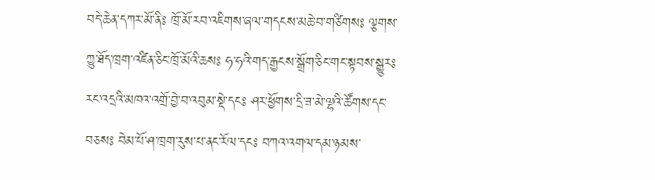བདེ་ཆེན་དཀར་མོ་ནིཿ ཁྲོ་མོ་རབ་འཇིགས་ཞལ་གདངས་མཆེ་བ་གཙིགསཿ ལྕགས་ཀྱུ་ཐོད་ཁྲག་འཛིན་ཅིང་ཁྲོ་མོའི་ཆསཿ ཧ་ཧའི་གད་རྒྱངས་སྒྲོག་ཅིང་གང་སྟབས་སྒྱུརཿ རང་འདྲའི་མཁའ་འགྲོ་བྱེ་བ་འབུམ་སྡེ་དངཿ ཤར་ཕྱོགས་དྲི་ཟ་མེ་ལྷའི་ཚོགས་དང་བཅསཿ བེམ་པོ་ཤ་ཁྲག་རུས་པ་ནང་རོལ་དངཿ བཀའ་འགལ་དམ་ཉམས་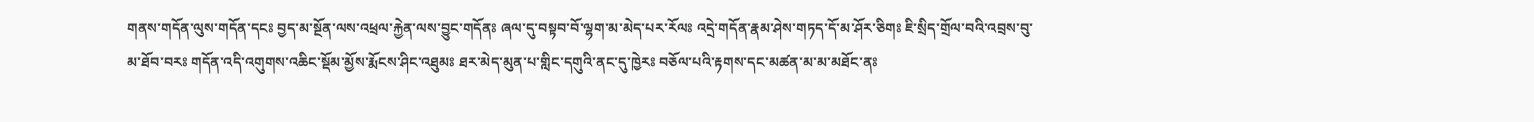གནས་གདོན་ལུས་གདོན་དངཿ བྱད་མ་སྔོན་ལས་འཕྲལ་རྐྱེན་ལས་བྱུང་གདོནཿ ཞལ་དུ་བསྟབ་བོ་ལྷག་མ་མེད་པར་རོལཿ འདྲེ་གདོན་རྣམ་ཤེས་གཏད་དོ་མ་ཤོར་ཅིགཿ ཇི་སྲིད་གྲོལ་བའི་འབྲས་བུ་མ་ཐོབ་བརཿ གདོན་འདི་འགུགས་འཆིང་སྡོམ་མྱོས་རྨོངས་ཤིང་འཐུམཿ ཐར་མེད་མུན་པ་གླིང་དགུའི་ནང་དུ་ཁྱེརཿ བཅོལ་པའི་རྟགས་དང་མཚན་མ་མ་མཐོང་ནཿ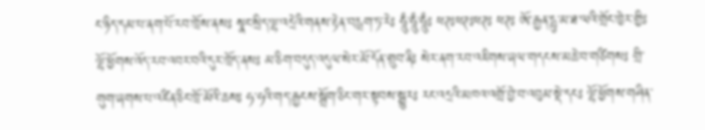ང་ཉིད་དམ་པ་ནག་པོ་རབ་ཁྲོས་ནསཿ སྣང་སྲིད་ལྷ་འདྲེའི་གནས་རྟེན་བརླག་ཏ་རེཿ ཧཱུྃ་ཧཱུྃ་ཧཱུྃཿ ཕཊཿཕཊཿཕཊཿ ཕཊཿ ཨོ་རྒྱན་དྷུ་མ་ཐ་ལའི་གྲོང་ཁྱེར་གྱིཿ ལྷོ་ཕྱོགས་འོད་རབ་འབར་བའི་དུར་ཁྲོད་ནསཿ མ་ཅིག་བདུད་འདུལ་སེར་མོ་དོན་གྲུབ་ནིཿ སེར་ནག་རབ་འཇིགས་ཞལ་གདངས་མཆེ་བ་གཙིགསཿ གྲི་གུག་ཞགས་པ་འཛིན་ཅིང་ཁྲོ་མོའི་ཆསཿ ཧ་ཧའི་གད་རྒྱངས་སྒྲོག་ཅིང་གར་སྟབས་སྒྱུརཿ རང་འདྲའི་མཁའ་འགྲོ་བྱེ་བ་འབུམ་སྡེ་དངཿ ལྷོ་ཕྱོགས་གཤིན་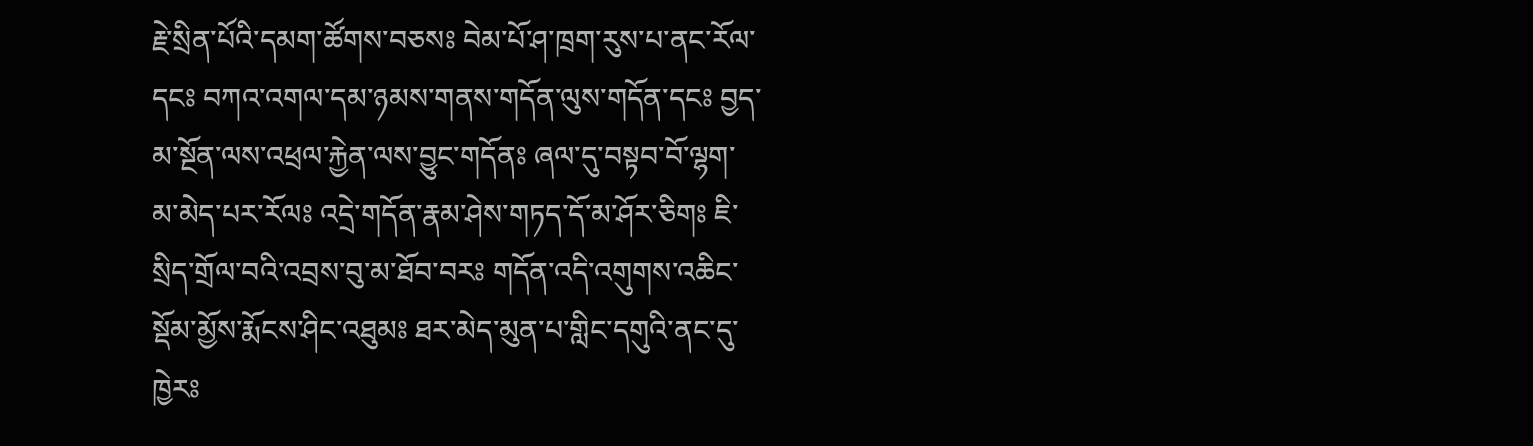རྗེ་སྲིན་པོའི་དམག་ཚོགས་བཅསཿ བེམ་པོ་ཤ་ཁྲག་རུས་པ་ནང་རོལ་དངཿ བཀའ་འགལ་དམ་ཉམས་གནས་གདོན་ལུས་གདོན་དངཿ བྱད་མ་སྔོན་ལས་འཕྲལ་རྐྱེན་ལས་བྱུང་གདོནཿ ཞལ་དུ་བསྟབ་བོ་ལྷག་མ་མེད་པར་རོལཿ འདྲེ་གདོན་རྣམ་ཤེས་གཏད་དོ་མ་ཤོར་ཅིགཿ ཇི་སྲིད་གྲོལ་བའི་འབྲས་བུ་མ་ཐོབ་བརཿ གདོན་འདི་འགུགས་འཆིང་སྡོམ་མྱོས་རྨོངས་ཤིང་འཐུམཿ ཐར་མེད་མུན་པ་གླིང་དགུའི་ནང་དུ་ཁྱེརཿ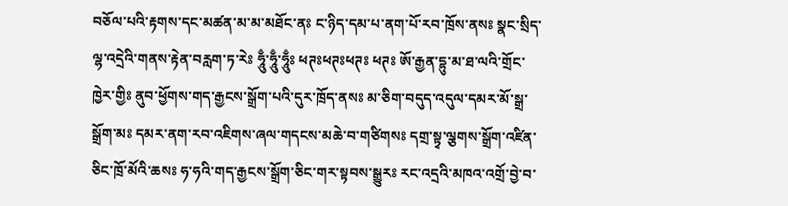བཅོལ་པའི་རྟགས་དང་མཚན་མ་མ་མཐོང་ནཿ ང་ཉིད་དམ་པ་ནག་པོ་རབ་ཁྲོས་ནསཿ སྣང་སྲིད་ལྷ་འདྲེའི་གནས་རྟེན་བརླག་ཏ་རེཿ ཧཱུྃ་ཧཱུྃ་ཧཱུྃཿ ཕཊཿཕཊཿཕཊཿ ཕཊཿ ཨོ་རྒྱན་དྷུ་མ་ཐ་ལའི་གྲོང་ཁྱེར་གྱིཿ ནུབ་ཕྱོགས་གད་རྒྱངས་སྒྲོག་པའི་དུར་ཁྲོད་ནསཿ མ་ཅིག་བདུད་འདུལ་དམར་མོ་སྒྲ་སྒྲོག་མཿ དམར་ནག་རབ་འཇིགས་ཞལ་གདངས་མཆེ་བ་གཙིགསཿ དགྲ་སྟྭ་ལྕགས་སྒྲོག་འཛིན་ཅིང་ཁྲོ་མོའི་ཆསཿ ཧ་ཧའི་གད་རྒྱངས་སྒྲོག་ཅིང་གར་སྟབས་སྒྱུརཿ རང་འདྲའི་མཁའ་འགྲོ་བྱེ་བ་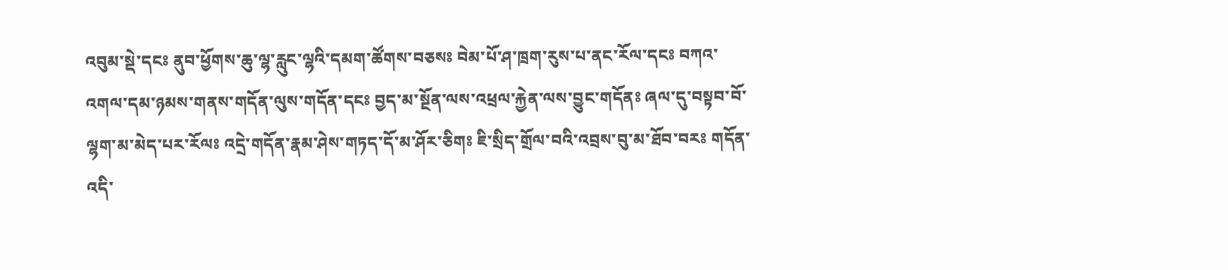འབུམ་སྡེ་དངཿ ནུབ་ཕྱོགས་ཆུ་ལྷ་རླུང་ལྷའི་དམག་ཚོགས་བཅསཿ བེམ་པོ་ཤ་ཁྲག་རུས་པ་ནང་རོལ་དངཿ བཀའ་འགལ་དམ་ཉམས་གནས་གདོན་ལུས་གདོན་དངཿ བྱད་མ་སྔོན་ལས་འཕྲལ་རྐྱེན་ལས་བྱུང་གདོནཿ ཞལ་དུ་བསྟབ་བོ་ལྷག་མ་མེད་པར་རོལཿ འདྲེ་གདོན་རྣམ་ཤེས་གཏད་དོ་མ་ཤོར་ཅིགཿ ཇི་སྲིད་གྲོལ་བའི་འབྲས་བུ་མ་ཐོབ་བརཿ གདོན་འདི་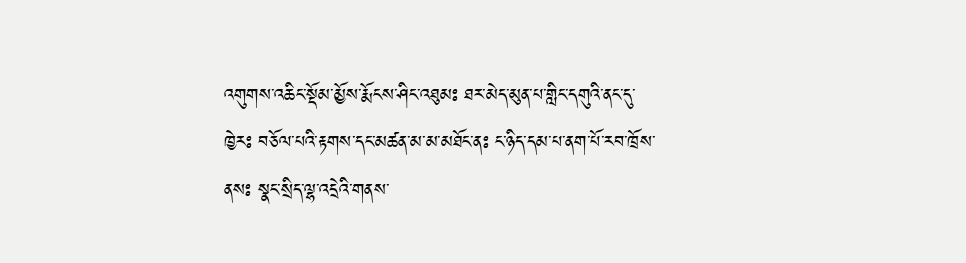འགུགས་འཆིང་སྡོམ་མྱོས་རྨོངས་ཤིང་འཐུམཿ ཐར་མེད་མུན་པ་གླིང་དགུའི་ནང་དུ་ཁྱེརཿ བཅོལ་པའི་རྟགས་དང་མཚན་མ་མ་མཐོང་ནཿ ང་ཉིད་དམ་པ་ནག་པོ་རབ་ཁྲོས་ནསཿ སྣང་སྲིད་ལྷ་འདྲེའི་གནས་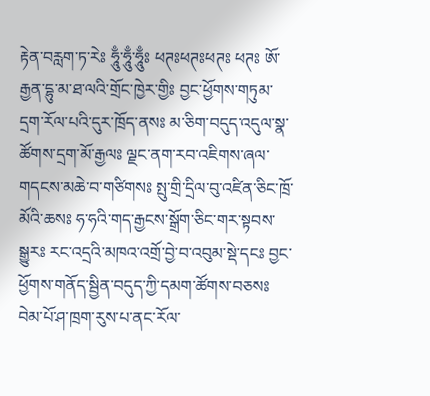རྟེན་བརླག་ཏ་རེཿ ཧཱུྃ་ཧཱུྃ་ཧཱུྃཿ ཕཊཿཕཊཿཕཊཿ ཕཊཿ ཨོ་རྒྱན་དྷུ་མ་ཐ་ལའི་གྲོང་ཁྱེར་གྱིཿ བྱང་ཕྱོགས་གཏུམ་དྲག་རོལ་པའི་དུར་ཁྲོད་ནསཿ མ་ཅིག་བདུད་འདུལ་སྣ་ཚོགས་དྲག་མོ་རྒྱལཿ ལྗང་ནག་རབ་འཇིགས་ཞལ་གདངས་མཆེ་བ་གཙིགསཿ སྤུ་གྲི་དྲིལ་བུ་འཛིན་ཅིང་ཁྲོ་མོའི་ཆསཿ ཧ་ཧའི་གད་རྒྱངས་སྒྲོག་ཅིང་གར་སྟབས་སྒྱུརཿ རང་འདྲའི་མཁའ་འགྲོ་བྱེ་བ་འབུམ་སྡེ་དངཿ བྱང་ཕྱོགས་གནོད་སྦྱིན་བདུད་ཀྱི་དམག་ཚོགས་བཅསཿ བེམ་པོ་ཤ་ཁྲག་རུས་པ་ནང་རོལ་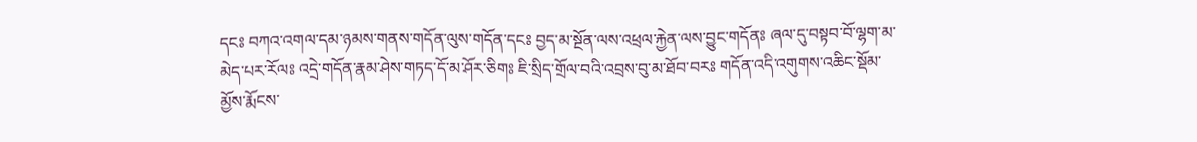དངཿ བཀའ་འགལ་དམ་ཉམས་གནས་གདོན་ལུས་གདོན་དངཿ བྱད་མ་སྔོན་ལས་འཕྲལ་རྐྱེན་ལས་བྱུང་གདོནཿ ཞལ་དུ་བསྟབ་བོ་ལྷག་མ་མེད་པར་རོལཿ འདྲེ་གདོན་རྣམ་ཤེས་གཏད་དོ་མ་ཤོར་ཅིགཿ ཇི་སྲིད་གྲོལ་བའི་འབྲས་བུ་མ་ཐོབ་བརཿ གདོན་འདི་འགུགས་འཆིང་སྡོམ་མྱོས་རྨོངས་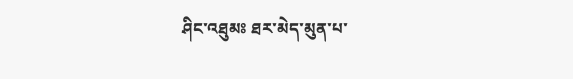ཤིང་འཐུམཿ ཐར་མེད་མུན་པ་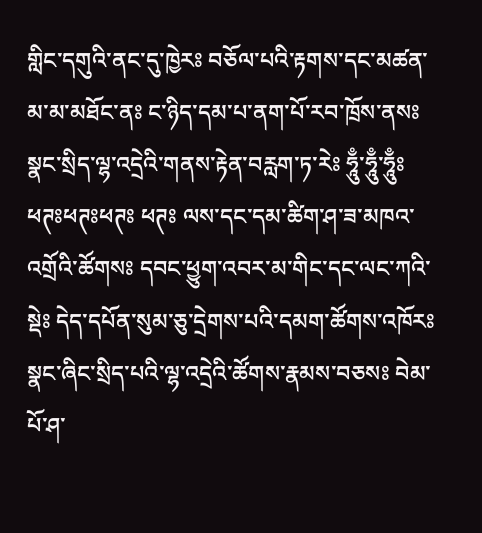གླིང་དགུའི་ནང་དུ་ཁྱེརཿ བཅོལ་པའི་རྟགས་དང་མཚན་མ་མ་མཐོང་ནཿ ང་ཉིད་དམ་པ་ནག་པོ་རབ་ཁྲོས་ནསཿ སྣང་སྲིད་ལྷ་འདྲེའི་གནས་རྟེན་བརླག་ཏ་རེཿ ཧཱུྃ་ཧཱུྃ་ཧཱུྃཿ ཕཊཿཕཊཿཕཊཿ ཕཊཿ ལས་དང་དམ་ཚིག་ཤ་ཟ་མཁའ་འགྲོའི་ཚོགསཿ དབང་ཕྱུག་འབར་མ་གིང་དང་ལང་ཀའི་སྡེཿ དེད་དཔོན་སུམ་ཅུ་དྲེགས་པའི་དམག་ཚོགས་འཁོརཿ སྣང་ཞིང་སྲིད་པའི་ལྷ་འདྲེའི་ཚོགས་རྣམས་བཅསཿ བེམ་པོ་ཤ་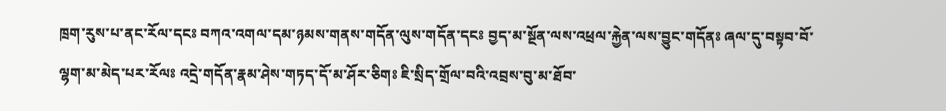ཁྲག་རུས་པ་ནང་རོལ་དངཿ བཀའ་འགལ་དམ་ཉམས་གནས་གདོན་ལུས་གདོན་དངཿ བྱད་མ་སྔོན་ལས་འཕྲལ་རྐྱེན་ལས་བྱུང་གདོནཿ ཞལ་དུ་བསྟབ་བོ་ལྷག་མ་མེད་པར་རོལཿ འདྲེ་གདོན་རྣམ་ཤེས་གཏད་དོ་མ་ཤོར་ཅིགཿ ཇི་སྲིད་གྲོལ་བའི་འབྲས་བུ་མ་ཐོབ་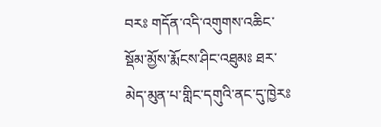བརཿ གདོན་འདི་འགུགས་འཆིང་སྡོམ་མྱོས་རྨོངས་ཤིང་འཐུམཿ ཐར་མེད་མུན་པ་གླིང་དགུའི་ནང་དུ་ཁྱེརཿ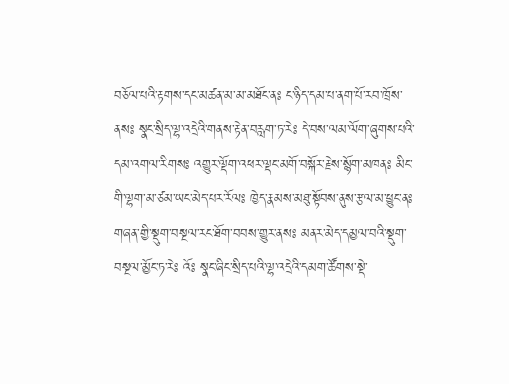བཅོལ་པའི་རྟགས་དང་མཚན་མ་མ་མཐོང་ནཿ ང་ཉིད་དམ་པ་ནག་པོ་རབ་ཁྲོས་ནསཿ སྣང་སྲིད་ལྷ་འདྲེའི་གནས་རྟེན་བརླག་ཏ་རེཿ དེ་བས་ལམ་ལོག་ཞུགས་པའི་དམ་འགལ་རིགསཿ འགྱུར་ལྡོག་འཕར་ལྡང་མགོ་བསྐོར་རྗེས་སྙོག་མཁནཿ མིང་གི་ལྷག་མ་ཙམ་ཡང་མེད་པར་རོལཿ ཁྱེད་རྣམས་མཐུ་སྟོབས་ནུས་རྩལ་མ་ཕྱུང་ནཿ གཞན་གྱི་སྡུག་བསྔལ་རང་ཐོག་བབས་གྱུར་ནསཿ མནར་མེད་དམྱལ་བའི་སྡུག་བསྔལ་མྱོང་ཏ་རེཿ འོཿ སྣང་ཞིང་སྲིད་པའི་ལྷ་འདྲེའི་དམག་ཚོགས་སྡེ་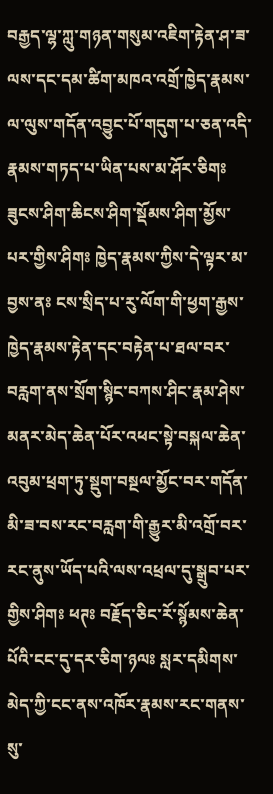བརྒྱད་ལྷ་ཀླུ་གཉན་གསུམ་འཇིག་རྟེན་ཤ་ཟ་ལས་དང་དམ་ཚིག་མཁའ་འགྲོ་ཁྱེད་རྣམས་ལ་ལུས་གདོན་འབྱུང་པོ་གདུག་པ་ཅན་འདི་རྣམས་གཏད་པ་ཡིན་པས་མ་ཤོར་ཅིགཿ ཟུངས་ཤིག་ཆིངས་ཤིག་སྡོམས་ཤིག་མྱོས་པར་གྱིས་ཤིགཿ ཁྱེད་རྣམས་ཀྱིས་དེ་ལྟར་མ་བྱས་ནཿ ངས་སྲིད་པ་རུ་ལོག་གི་ཕྱག་རྒྱས་ཁྱེད་རྣམས་རྟེན་དང་བརྟེན་པ་ཐལ་བར་བརླག་ནས་སྲོག་སྙིང་བཀས་ཤིང་རྣམ་ཤེས་མནར་མེད་ཆེན་པོར་འཕང་སྟེ་བསྐལ་ཆེན་འབུམ་ཕྲག་ཏུ་སྡུག་བསྔལ་མྱོང་བར་གདོན་མི་ཟ་བས་རང་བརླག་གི་རྒྱུར་མི་འགྲོ་བར་རང་ནུས་ཡོད་པའི་ལས་འཕྲལ་དུ་སྒྲུབ་པར་གྱིས་ཤིགཿ ཕཊཿ བརྗོད་ཅིང་རོ་སྙོམས་ཆེན་པོའི་ངང་དུ་དར་ཅིག་ཉལཿ སླར་དམིགས་མེད་ཀྱི་ངང་ནས་འཁོར་རྣམས་རང་གནས་སུ་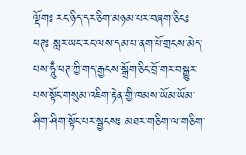ལྡོགཿ རང་ཉིད་དར་ཅིག་མཉམ་པར་བཞག་ཅིངཿ ཕཊཿ སླར་ཡང་རང་ལས་དམ་པ་ནག་པོ་གྲངས་མེད་པས་ཧཱུྃ་ཕཊ་ཀྱི་གད་རྒྱངས་སྒྲོག་ཅིང་བྲོ་གར་བསྒྱུར་པས་སྟོང་གསུམ་འཇིག་རྟེན་གྱི་ཁམས་ཡོམ་ཡོམ་ཤིག་ཤིག་སྟོང་པར་སྦྱངསཿ མཐར་གཅིག་ལ་གཅིག་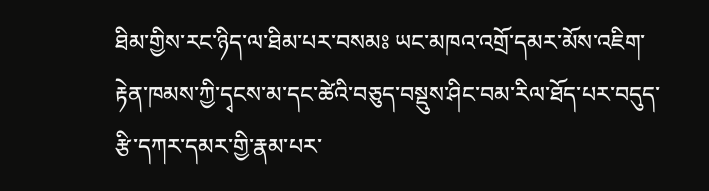ཐིམ་གྱིས་རང་ཉིད་ལ་ཐིམ་པར་བསམཿ ཡང་མཁའ་འགྲོ་དམར་མོས་འཇིག་རྟེན་ཁམས་ཀྱི་དྭངས་མ་དང་ཚེའི་བཅུད་བསྡུས་ཤིང་བམ་རིལ་ཐོད་པར་བདུད་རྩི་དཀར་དམར་གྱི་རྣམ་པར་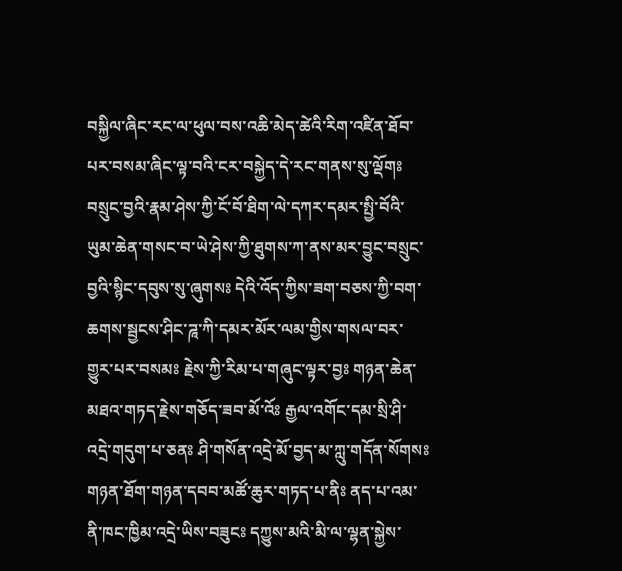བསྐྱིལ་ཞིང་རང་ལ་ཕུལ་བས་འཆི་མེད་ཚེའི་རིག་འཛིན་ཐོབ་པར་བསམ་ཞིང་ལྟ་བའི་ངར་བསྐྱེད་དེ་རང་གནས་སུ་ལྡོགཿ བསྲུང་བྱའི་རྣམ་ཤེས་ཀྱི་ངོ་བོ་ཐིག་ལེ་དཀར་དམར་སྤྱི་བོའི་ཡུམ་ཆེན་གསང་བ་ཡེ་ཤེས་ཀྱི་ཐུགས་ཀ་ནས་མར་བྱུང་བསྲུང་བྱའི་སྙིང་དབུས་སུ་ཞུགསཿ དེའི་འོད་ཀྱིས་ཟག་བཅས་ཀྱི་བག་ཆགས་སྦྱངས་ཤིང་ཌཱ་ཀི་དམར་མོར་ལམ་གྱིས་གསལ་བར་གྱུར་པར་བསམཿ རྗེས་ཀྱི་རིམ་པ་གཞུང་ལྟར་བྱཿ གཉན་ཆེན་མཐའ་གཏད་རྗེས་གཅོད་ཟབ་མོ་འོཿ རྒྱལ་འགོང་དམ་སྲི་ཤི་འདྲེ་གདུག་པ་ཅནཿ ཤི་གསོན་འདྲེ་མོ་བྱད་མ་ཀླུ་གདོན་སོགསཿ གཉན་ཐོག་གཉན་དབབ་མཚོ་ཆུར་གཏད་པ་ནིཿ ནད་པ་འམ་ནི་ཁང་ཁྱིམ་འདྲེ་ཡིས་བཟུངཿ དཀྱུས་མའི་མི་ལ་ལྷན་སྐྱེས་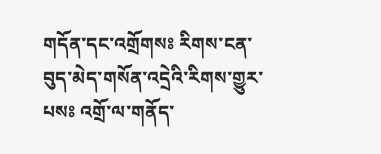གདོན་དང་འགྲོགསཿ རིགས་ངན་བུད་མེད་གསོན་འདྲེའི་རིགས་གྱུར་པསཿ འགྲོ་ལ་གནོད་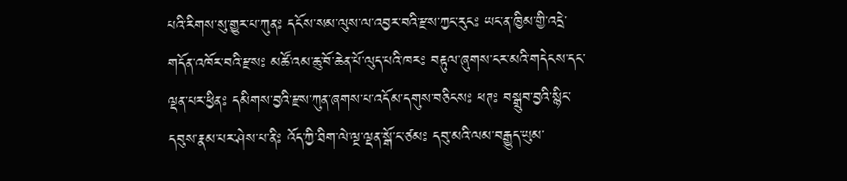པའི་རིགས་སུ་གྱུར་པ་ཀུནཿ དངོས་སམ་ལུས་ལ་འབྱར་བའི་རྫས་ཀྱང་རུངཿ ཡང་ན་ཁྱིམ་གྱི་འདྲེ་གདོན་འཁོར་བའི་རྫསཿ མཚོ་འམ་ཆུ་བོ་ཆེན་པོ་ལུད་པའི་ཁརཿ བརྟུལ་ཞུགས་ངར་མའི་གདེངས་དང་ལྡན་པར་ཕྱིནཿ དམིགས་བྱའི་རྫས་ཀུན་ཞགས་པ་འདོམ་དགུས་བཅིངསཿ ཕཊཿ བསྒྲུབ་བྱའི་སྙིང་དབུས་རྣམ་པར་ཤེས་པ་ནིཿ འོད་ཀྱི་ཐིག་ལེ་ལྔ་ལྡན་སྒོ་ང་ཙམཿ དབུ་མའི་ལམ་བརྒྱུད་ཡུམ་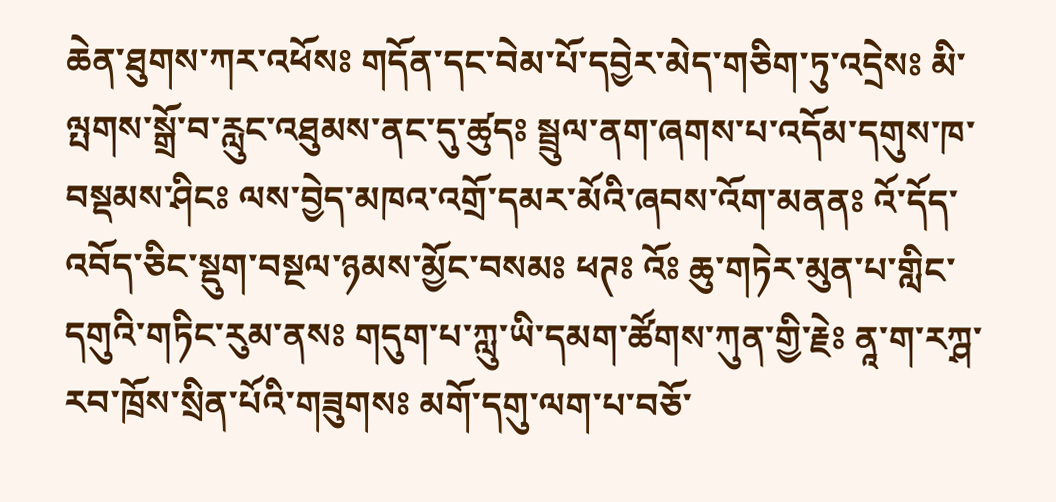ཆེན་ཐུགས་ཀར་འཕོསཿ གདོན་དང་བེམ་པོ་དབྱེར་མེད་གཅིག་ཏུ་འདྲེསཿ མི་ལྤགས་སྒྲོ་བ་རླུང་འཐུམས་ནང་དུ་ཚུདཿ སྦྲུལ་ནག་ཞགས་པ་འདོམ་དགུས་ཁ་བསྡམས་ཤིངཿ ལས་བྱེད་མཁའ་འགྲོ་དམར་མོའི་ཞབས་འོག་མནནཿ འོ་དོད་འབོད་ཅིང་སྡུག་བསྔལ་ཉམས་མྱོང་བསམཿ ཕཊཿ འོཿ ཆུ་གཏེར་མུན་པ་གླིང་དགུའི་གཏིང་རུམ་ནསཿ གདུག་པ་ཀླུ་ཡི་དམག་ཚོགས་ཀུན་གྱི་རྗེཿ ནཱ་ག་རཀྴ་རབ་ཁྲོས་སྲིན་པོའི་གཟུགསཿ མགོ་དགུ་ལག་པ་བཅོ་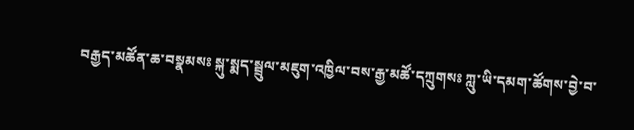བརྒྱད་མཚོན་ཆ་བསྣམསཿ སྐུ་སྨད་སྦྲུལ་མཇུག་འཁྱིལ་བས་རྒྱ་མཚོ་དཀྲུགསཿ ཀླུ་ཡི་དམག་ཚོགས་བྱེ་བ་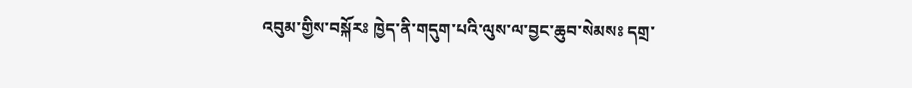འབུམ་གྱིས་བསྐོརཿ ཁྱེད་ནི་གདུག་པའི་ལུས་ལ་བྱང་ཆུབ་སེམསཿ དགྲ་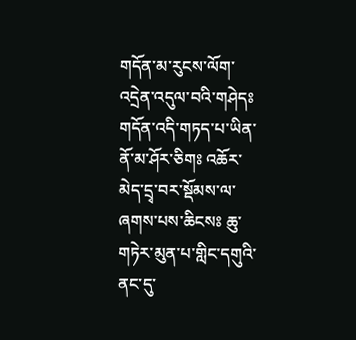གདོན་མ་རུངས་ལོག་འདྲེན་འདུལ་བའི་གཤེདཿ གདོན་འདི་གཏད་པ་ཡིན་ནོ་མ་ཤོར་ཅིགཿ འཆོར་མེད་དྲྭ་བར་སྡོམས་ལ་ཞགས་པས་ཆིངསཿ ཆུ་གཏེར་མུན་པ་གླིང་དགུའི་ནང་དུ་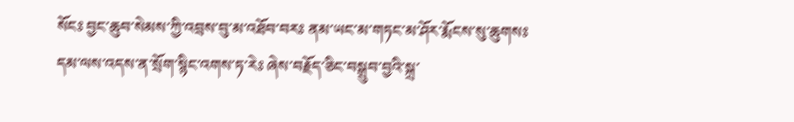སོངཿ བྱང་ཆུབ་སེམས་ཀྱི་འབྲས་བུ་མ་འཐོབ་བརཿ ནམ་ཡང་མ་གཏང་མ་ཤོར་རྨོངས་སུ་ཆུགསཿ དམ་ལས་འདས་ན་སྲོག་སྙིང་འགས་ཏ་རེཿ ཞེས་བརྗོད་ཅིང་བསྒྲུབ་བྱའི་སྐྲ་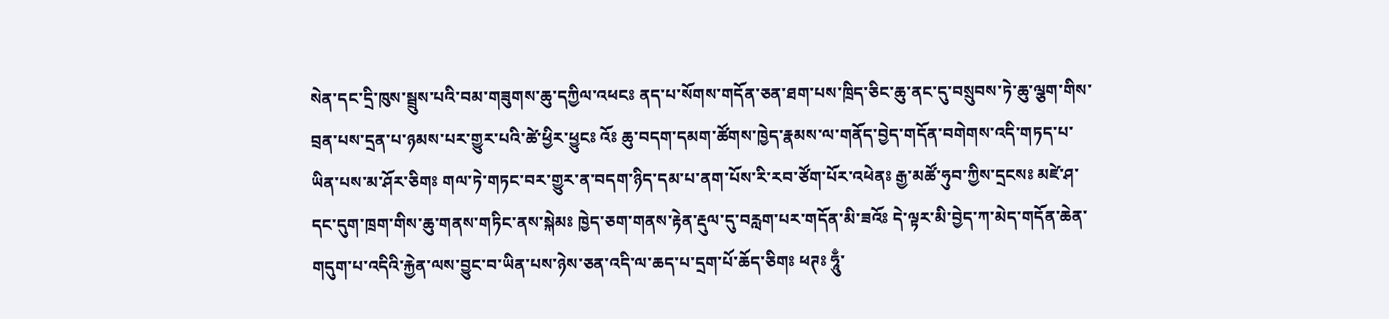སེན་དང་དྲི་ཁུས་སྦྲུས་པའི་བམ་གཟུགས་ཆུ་དཀྱིལ་འཕངཿ ནད་པ་སོགས་གདོན་ཅན་ཐག་པས་ཁྲིད་ཅིང་ཆུ་ནང་དུ་བསྲུབས་ཏེ་ཆུ་ལྕག་གིས་བྲན་པས་དྲན་པ་ཉམས་པར་གྱུར་པའི་ཚེ་ཕྱིར་ཕྱུངཿ འོཿ ཆུ་བདག་དམག་ཚོགས་ཁྱེད་རྣམས་ལ་གནོད་བྱེད་གདོན་བགེགས་འདི་གཏད་པ་ཡིན་པས་མ་ཤོར་ཅིགཿ གལ་ཏེ་གཏང་བར་གྱུར་ན་བདག་ཉིད་དམ་པ་ནག་པོས་རི་རབ་ཙོག་པོར་འཕེནཿ རྒྱ་མཚོ་ཧུབ་ཀྱིས་དྲངསཿ མཛེ་ཤ་དང་དུག་ཁྲག་གིས་ཆུ་གནས་གཏིང་ནས་སྐེམཿ ཁྱེད་ཅག་གནས་རྟེན་རྡུལ་དུ་བརླག་པར་གདོན་མི་ཟའོཿ དེ་ལྟར་མི་བྱེད་ཀ་མེད་གདོན་ཆེན་གདུག་པ་འདིའི་རྐྱེན་ལས་བྱུང་བ་ཡིན་པས་ཉེས་ཅན་འདི་ལ་ཆད་པ་དྲག་པོ་ཆོད་ཅིགཿ ཕཊཿ ཧཱུྃ་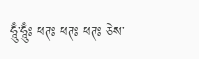ཧཱུྃ་ཧཱུྃཿ ཕཊཿ ཕཊཿ ཕཊཿ ཅེས་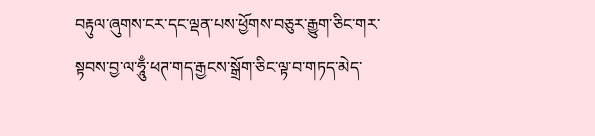བརྟུལ་ཞུགས་ངར་དང་ལྡན་པས་ཕྱོགས་བཅུར་རྒྱུག་ཅིང་གར་སྟབས་བྱ་ལ་ཧཱུྃ་ཕཊ་གད་རྒྱངས་སྒྲོག་ཅིང་ལྟ་བ་གཏད་མེད་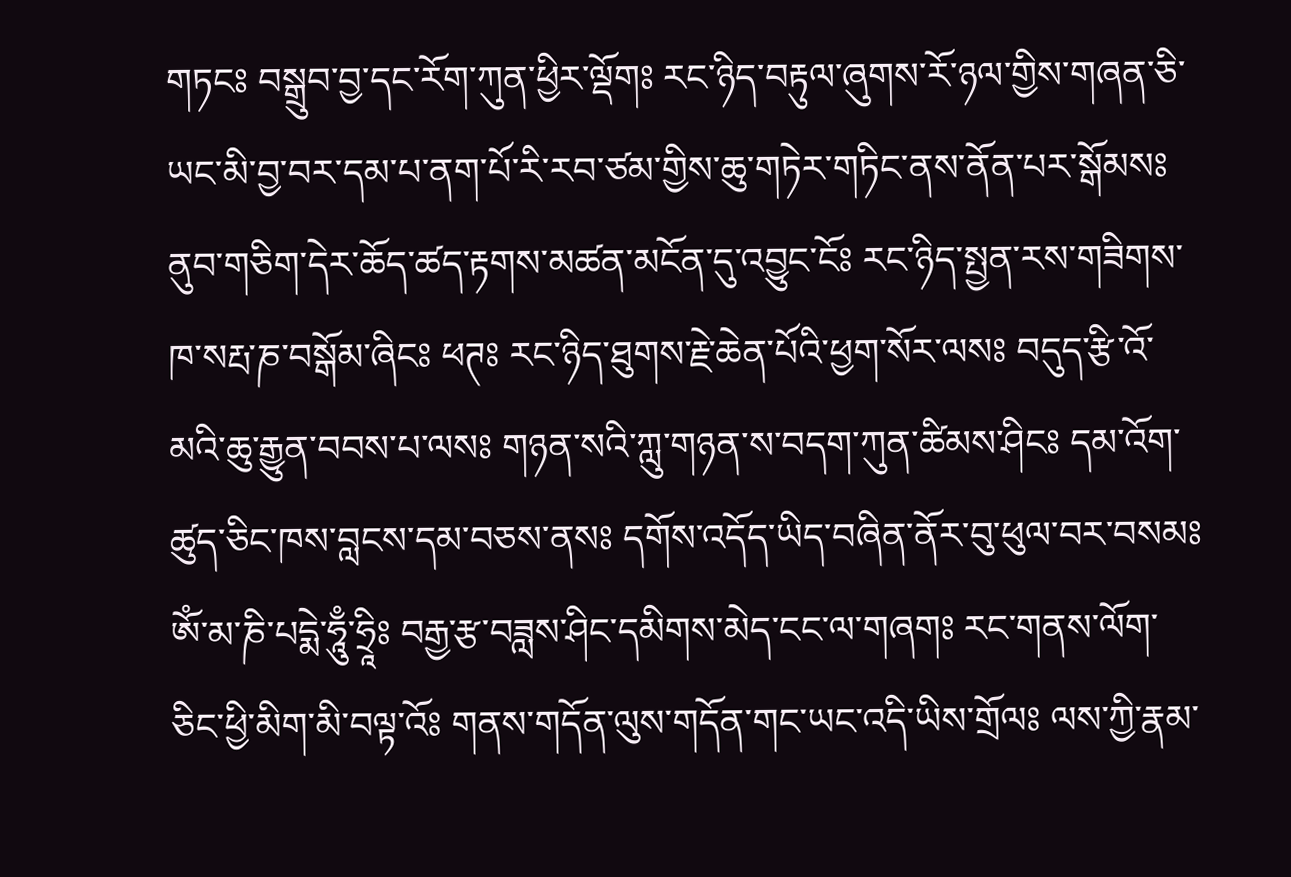གཏངཿ བསྒྲུབ་བྱ་དང་རོག་ཀུན་ཕྱིར་ལྡོགཿ རང་ཉིད་བརྟུལ་ཞུགས་རོ་ཉལ་གྱིས་གཞན་ཅི་ཡང་མི་བྱ་བར་དམ་པ་ནག་པོ་རི་རབ་ཙམ་གྱིས་ཆུ་གཏེར་གཏིང་ནས་ནོན་པར་སྒོམསཿ ནུབ་གཅིག་དེར་ཆོད་ཚད་རྟགས་མཚན་མངོན་དུ་འབྱུང་ངོཿ རང་ཉིད་སྤྱན་རས་གཟིགས་ཁ་སརྤ་ཎ་བསྒོམ་ཞིངཿ ཕཊཿ རང་ཉིད་ཐུགས་རྗེ་ཆེན་པོའི་ཕྱག་སོར་ལསཿ བདུད་རྩི་འོ་མའི་ཆུ་རྒྱུན་བབས་པ་ལསཿ གཉན་སའི་ཀླུ་གཉན་ས་བདག་ཀུན་ཚིམས་ཤིངཿ དམ་འོག་ཚུད་ཅིང་ཁས་བླངས་དམ་བཅས་ནསཿ དགོས་འདོད་ཡིད་བཞིན་ནོར་བུ་ཕུལ་བར་བསམཿ ཨོཾ་མ་ཎི་པདྨེ་ཧཱུྃ་ཧྲཱིཿ བརྒྱ་རྩ་བཟླས་ཤིང་དམིགས་མེད་ངང་ལ་གཞགཿ རང་གནས་ལོག་ཅིང་ཕྱི་མིག་མི་བལྟ་འོཿ གནས་གདོན་ལུས་གདོན་གང་ཡང་འདི་ཡིས་གྲོལཿ ལས་ཀྱི་རྣམ་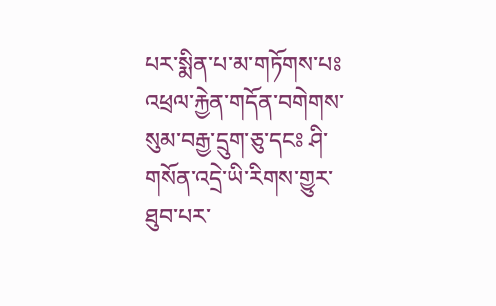པར་སྨིན་པ་མ་གཏོགས་པཿ འཕྲལ་རྐྱེན་གདོན་བགེགས་སུམ་བརྒྱ་དྲུག་ཅུ་དངཿ ཤི་གསོན་འདྲེ་ཡི་རིགས་གྱུར་ཐུབ་པར་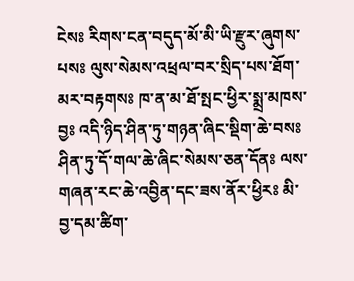ངེསཿ རིགས་ངན་བདུད་མོ་མི་ཡི་རྫུར་ཞུགས་པསཿ ལུས་སེམས་འཕྲལ་བར་སྲིད་པས་ཐོག་མར་བརྟགསཿ ཁ་ན་མ་ཐོ་སྤང་ཕྱིར་སྨྲ་མཁས་བྱཿ འདི་ཉིད་ཤིན་ཏུ་གཉན་ཞིང་སྡིག་ཆེ་བསཿ ཤིན་ཏུ་དོ་གལ་ཆེ་ཞིང་སེམས་ཅན་དོནཿ ལས་གཞན་རང་ཆེ་འབྱིན་དང་ཟས་ནོར་ཕྱིརཿ མི་བྱ་དམ་ཚིག་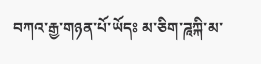བཀའ་རྒྱ་གཉན་པོ་ཡོདཿ མ་ཅིག་ཌཱཀྐི་མ་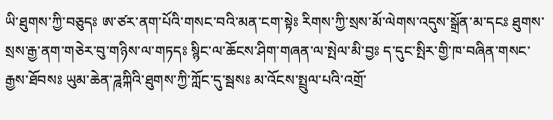ཡི་ཐུགས་ཀྱི་བཅུདཿ ཨ་ཙར་ནག་པོའི་གསང་བའི་མན་ངག་སྟེཿ རིགས་ཀྱི་སྲས་མོ་ལེགས་འདུས་སྒྲོན་མ་དངཿ ཐུགས་སྲས་རྒྱ་ནག་གཅེར་བུ་གཉིས་ལ་གཏདཿ སྙིང་ལ་ཆོངས་ཤིག་གཞན་ལ་སྤེལ་མི་བྱཿ ད་དུང་སྤིར་གྱི་ཁ་བཞིན་གསང་རྒྱས་ཐོབསཿ ཡུམ་ཆེན་ཌཱཀྐིའི་ཐུགས་ཀྱི་ཀློང་དུ་སྦསཿ མ་འོངས་སྤྲུལ་པའི་འགྲོ་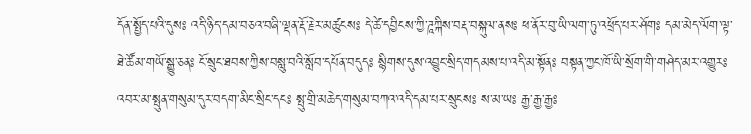དོན་སྤྱོད་པའི་དུསཿ འདི་ཉིད་དམ་བཅའ་བཞི་ལྡན་རྡོ་རྗེར་མཚུངསཿ དེ་ཚེ་དབྱིངས་ཀྱི་ཌཱཀྐིས་བརྡ་བསྐུལ་ནསཿ ཕ་ནོར་བུ་ཡི་ལག་ཏུ་འཕྲོད་པར་ཤོགཿ དམ་མེད་ལོག་ལྟ་ཐེ་ཚོམ་གཡོ་སྒྱུ་ཅནཿ ངོ་སྲུང་ཐབས་ཀྱིས་བསླུ་བའི་སློབ་དཔོན་བདུདཿ སྙིགས་དུས་འབྱུང་སྲིད་གདམས་པ་འདི་མ་སྟོནཿ བསྟན་ཀྱང་ཁོ་ཡི་སྲོག་གི་གཤེད་མར་འགྱུརཿ འབར་མ་སྤུན་གསུམ་དུར་བདག་མིང་སྲིང་དངཿ སྤུ་གྲི་མཆེད་གསུམ་བཀའ་འདི་དམ་པར་སྲུངསཿ ས་མ་ཡཿ རྒྱ་རྒྱ་རྒྱཿ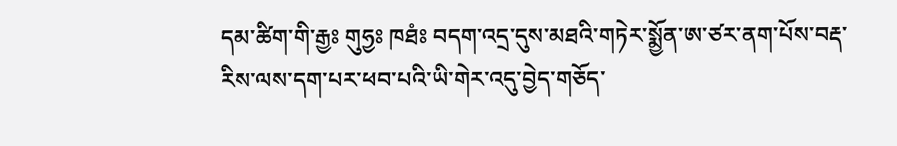དམ་ཚིག་གི་རྒྱཿ གུཧྱཿ ཁཐཾཿ བདག་འདྲ་དུས་མཐའི་གཏེར་སྨྱོན་ཨ་ཙར་ནག་པོས་བརྡ་རིས་ལས་དག་པར་ཕབ་པའི་ཡི་གེར་འདུ་བྱེད་གཅོད་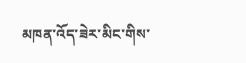མཁན་འོད་ཟེར་མིང་གིས་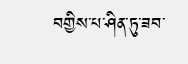བགྱིས་པ་ཤིན་ཏུ་ཟབ་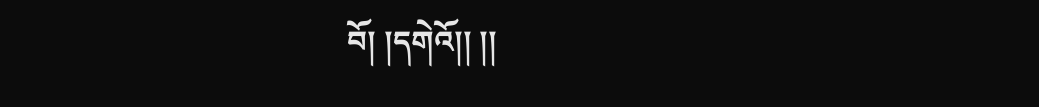བོ། །དགེའོ།། །།